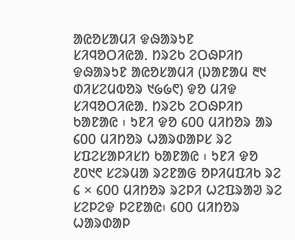ᱟᱭᱚᱥᱟᱢᱤ ᱫᱷᱟᱨᱩᱱ
ᱥᱤᱧᱚᱛᱤᱭᱟᱹ ᱴᱨᱮᱠ ᱮᱛᱷᱞᱤᱴ
ᱫᱷᱟᱨᱩᱱ ᱟᱭᱚᱥᱟᱢᱤ (ᱡᱟᱱᱟᱢ ᱓᱑ ᱰᱤᱥᱮᱢᱵᱚᱨ ᱑᱙᱙᱖) ᱫᱚ ᱢᱤᱫ ᱥᱤᱧᱚᱛᱤᱭᱟᱹ ᱴᱨᱮᱠ ᱮᱛᱷᱞᱤᱴ ᱠᱟᱱᱟᱭ ᱾ ᱩᱱᱤ ᱫᱚ ᱔᱐᱐ ᱢᱤᱴᱚᱨ ᱟᱨ ᱔᱐᱐ ᱢᱤᱴᱚᱨ ᱦᱟᱨᱰᱟᱞᱥ ᱨᱮ ᱥᱯᱮᱥᱟᱞᱤᱥᱴ ᱠᱟᱱᱟᱭ ᱾ ᱩᱱᱤ ᱫᱚ ᱒᱐᱑᱖ ᱥᱮᱨᱢᱟ ᱨᱮᱱᱟᱜ ᱚᱞᱤᱢᱯᱤᱠ ᱨᱮ ᱔ × ᱔᱐᱐ ᱢᱤᱴᱚᱨ ᱨᱮᱞᱤ ᱦᱮᱯᱨᱟᱣ ᱨᱮ ᱥᱮᱞᱮᱫ ᱞᱮᱱᱟᱭ᱾ ᱔᱐᱐ ᱢᱤᱴᱚᱨ ᱦᱟᱨᱰᱟᱞ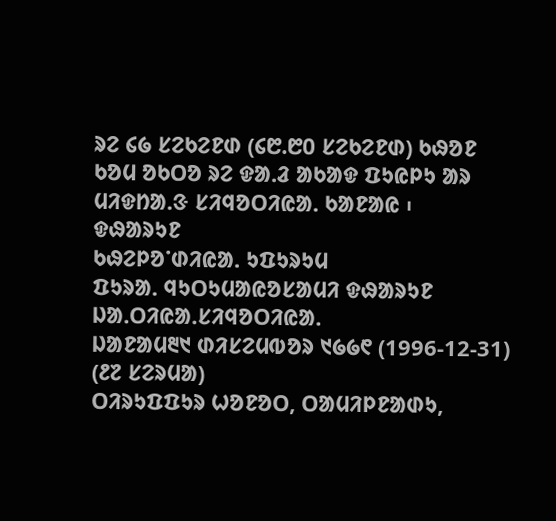ᱨᱮ ᱔᱙ ᱥᱮᱠᱮᱱᱰ (᱔᱘.᱘᱐ ᱥᱮᱠᱮᱱᱰ) ᱠᱷᱚᱱ ᱠᱚᱢ ᱚᱠᱛᱚ ᱨᱮ ᱫᱟᱹᱲ ᱟᱠᱟᱫ ᱯᱩᱭᱞᱩ ᱟᱨ ᱢᱤᱫᱴᱟᱹᱝ ᱥᱤᱧᱚᱛᱤᱭᱟᱹ ᱠᱟᱱᱟᱭ ᱾
ᱫᱷᱟᱨᱩᱱ
ᱠᱷᱮᱞᱚᱸᱰᱤᱭᱟᱹ ᱩᱯᱩᱨᱩᱢ
ᱯᱩᱨᱟᱹ ᱧᱩᱛᱩᱢᱟᱭᱚᱥᱟᱢᱤ ᱫᱷᱟᱨᱩᱱ
ᱡᱟᱹᱛᱤᱭᱟᱹᱥᱤᱧᱚᱛᱤᱭᱟᱹ
ᱡᱟᱱᱟᱢ᱓᱑ ᱰᱤᱥᱮᱢᱵᱚᱨ ᱑᱙᱙᱖ (1996-12-31) (᱒᱗ ᱥᱮᱨᱢᱟ)
ᱛᱤᱨᱩᱯᱯᱩᱨ ᱦᱚᱱᱚᱛ, ᱛᱟᱢᱤᱞᱱᱟᱰᱩ,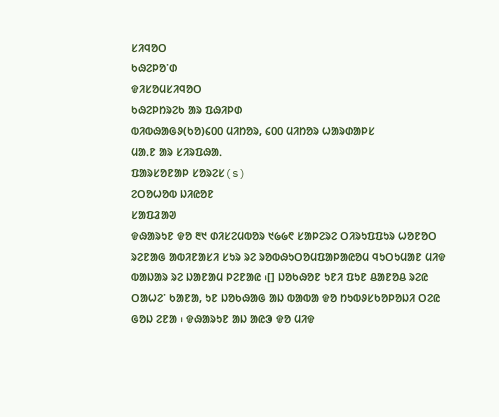ᱥᱤᱧᱚᱛ
ᱠᱷᱮᱞᱚᱸᱰ
ᱫᱤᱥᱚᱢᱥᱤᱧᱚᱛ
ᱠᱷᱮᱞᱴᱨᱮᱠ ᱟᱨ ᱯᱷᱤᱞᱰ
ᱵᱤᱵᱷᱟᱜᱽ(ᱠᱚ)᱔᱐᱐ ᱢᱤᱴᱚᱨ, ᱔᱐᱐ ᱢᱤᱴᱚᱨ ᱦᱟᱨᱰᱟᱞᱥ
ᱢᱟᱹᱱ ᱟᱨ ᱥᱤᱨᱯᱷᱟᱹ
ᱯᱟᱨᱥᱚᱱᱟᱞ ᱥᱚᱨᱮᱥ(s)
ᱮᱛᱚᱦᱚᱵ ᱡᱤᱭᱚᱱ
ᱥᱟᱯᱲᱟᱣ
ᱫᱷᱟᱨᱩᱱ ᱫᱚ ᱓᱑ ᱰᱤᱥᱮᱢᱵᱚᱨ ᱑᱙᱙᱖ ᱥᱟᱞᱮᱨᱮ ᱛᱤᱨᱩᱯᱯᱩᱨ ᱦᱚᱱᱚᱛ ᱨᱮᱱᱟᱜ ᱟᱵᱤᱱᱟᱥᱤ ᱥᱩᱨ ᱨᱮ ᱨᱚᱵᱷᱩᱛᱚᱢᱯᱟᱞᱟᱭᱚᱢ ᱧᱩᱛᱩᱢᱟᱱ ᱢᱤᱫ ᱵᱟᱡᱟᱨ ᱨᱮ ᱡᱟᱱᱟᱢ ᱞᱮᱱᱟᱭ ᱾[] ᱡᱚᱠᱷᱚᱱ ᱩᱱᱤ ᱯᱩᱱ ᱪᱟᱱᱚᱪ ᱨᱮᱭ ᱛᱟᱦᱮᱸ ᱠᱟᱱᱟ, ᱩᱱ ᱡᱚᱠᱷᱟᱜ ᱟᱡ ᱵᱟᱵᱟ ᱫᱚ ᱴᱩᱵᱽᱥᱠᱚᱞᱚᱡᱤ ᱛᱮᱭ ᱜᱚᱡ ᱮᱱᱟ ᱾ ᱫᱷᱟᱨᱩᱱ ᱟᱡ ᱟᱭᱳ ᱫᱚ ᱢᱤᱫ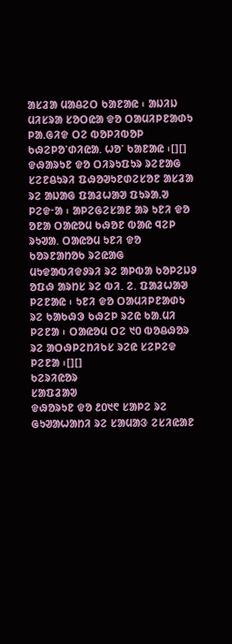ᱟᱥᱲᱟ ᱢᱟᱪᱮᱛ ᱠᱟᱱᱟᱭ ᱾ ᱟᱡᱤᱡ ᱢᱤᱥᱨᱟ ᱥᱚᱛᱭᱟ ᱫᱚ ᱛᱟᱢᱤᱞᱱᱟᱰᱩ ᱞᱟᱹᱜᱤᱫ ᱛᱮ ᱵᱚᱞᱤᱵᱚᱞ ᱠᱷᱮᱞᱚᱸᱰᱤᱭᱟ. ᱦᱚᱸ ᱠᱟᱱᱟᱭ ᱾[][]
ᱫᱷᱟᱨᱩᱱ ᱫᱚ ᱛᱤᱨᱩᱯᱩᱨ ᱨᱮᱱᱟᱜ ᱥᱮᱱᱪᱩᱨᱤ ᱯᱷᱚᱣᱩᱱᱰᱮᱥᱚᱱ ᱟᱥᱲᱟ ᱨᱮ ᱟᱡᱟᱜ ᱯᱟᱲᱦᱟᱣ ᱯᱩᱨᱟᱹᱣ ᱞᱮᱫᱼᱟ ᱾ ᱟᱞᱮᱜᱮᱥᱟᱱ ᱟᱨ ᱩᱱᱤ ᱫᱚ ᱚᱱᱟ ᱛᱟᱭᱚᱢ ᱠᱷᱚᱱ ᱵᱟᱭ ᱧᱮᱞ ᱨᱩᱣᱟ. ᱛᱟᱭᱚᱢ ᱩᱱᱤ ᱫᱚ ᱠᱚᱨᱱᱟᱴᱚᱠ ᱨᱮᱭᱟᱜ ᱢᱩᱫᱟᱵᱤᱫᱽᱨᱤ ᱨᱮ ᱟᱞᱵᱟ ᱠᱚᱞᱮᱡᱽ ᱚᱯᱷ ᱟᱨᱴᱥ ᱨᱮ ᱵᱤ. ᱮ. ᱯᱟᱲᱦᱟᱣ ᱞᱮᱱᱟᱭ ᱾ ᱩᱱᱤ ᱫᱚ ᱛᱟᱢᱤᱞᱱᱟᱰᱩ ᱨᱮ ᱠᱟᱠᱷᱳ ᱠᱷᱮᱞ ᱨᱮᱭ ᱠᱟ.ᱢᱤ ᱞᱮᱱᱟ ᱾ ᱛᱟᱭᱚᱢ ᱛᱮ ᱑᱐ ᱵᱚᱪᱷᱚᱨ ᱨᱮ ᱟᱛᱷᱞᱮᱴᱤᱠᱥ ᱨᱮᱭ ᱥᱮᱞᱮᱫ ᱞᱮᱱᱟ ᱾[][]
ᱠᱮᱨᱤᱭᱚᱨ
ᱥᱟᱯᱲᱟᱣ
ᱫᱷᱚᱨᱩᱱ ᱫᱚ ᱒᱐᱑᱖ ᱥᱟᱞᱮ ᱨᱮ ᱜᱩᱣᱟᱦᱟᱴᱤ ᱨᱮ ᱥᱟᱢᱟᱝ ᱮᱥᱤᱭᱟᱱ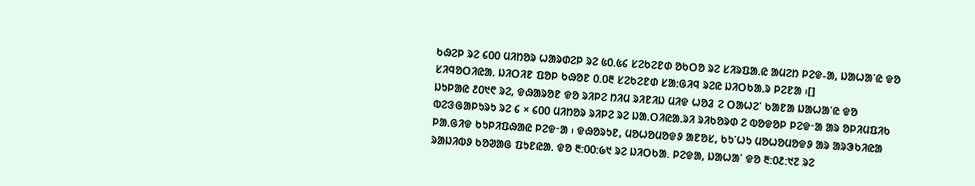ᱠᱷᱮᱞ ᱨᱮ ᱔᱐᱐ ᱢᱤᱴᱚᱨ ᱦᱟᱨᱰᱮᱞ ᱨᱮ ᱕᱐.᱕᱔ ᱥᱮᱠᱮᱱᱰ ᱚᱠᱛᱚ ᱨᱮ ᱥᱤᱨᱯᱟᱹᱭ ᱟᱢᱮᱴ ᱞᱮᱫ-ᱟ, ᱡᱟᱦᱟᱸᱭ ᱫᱚ ᱥᱤᱧᱚᱛᱤᱭᱟᱹ ᱡᱤᱛᱤᱱ ᱯᱚᱞ ᱠᱷᱚᱱ ᱐.᱐᱓ ᱥᱮᱠᱮᱱᱰ ᱥᱟᱺᱜᱤᱧ ᱨᱮᱭ ᱡᱤᱛᱠᱟᱹᱨ ᱞᱮᱱᱟ ᱾[]
ᱡᱩᱞᱟᱭ ᱒᱐᱑᱖ ᱨᱮ, ᱫᱷᱟᱨᱚᱱ ᱫᱚ ᱨᱤᱞᱮ ᱴᱤᱢ ᱨᱤᱱᱤᱡ ᱢᱤᱫ ᱦᱚᱲ ᱮ ᱛᱟᱦᱮᱸ ᱠᱟᱱᱟ ᱡᱟᱦᱟᱸᱭ ᱫᱚ ᱵᱮᱝᱜᱟᱞᱩᱨᱩ ᱨᱮ ᱔ × ᱔᱐᱐ ᱢᱤᱴᱚᱨ ᱨᱤᱞᱮ ᱨᱮ ᱡᱟᱹᱛᱤᱭᱟᱹᱨᱤ ᱨᱤᱠᱚᱨᱰ ᱮ ᱵᱚᱫᱚᱞ ᱞᱮᱫᱼᱟ ᱟᱨ ᱚᱞᱤᱢᱯᱤᱠ ᱞᱟᱹᱜᱤᱫ ᱠᱩᱞᱤᱯᱷᱟᱭ ᱞᱮᱫᱼᱟ ᱾ ᱫᱷᱚᱨᱩᱱ, ᱢᱚᱦᱚᱢᱚᱫᱽ ᱟᱱᱚᱥ, ᱠᱩᱸᱦᱩ ᱢᱚᱦᱚᱢᱚᱫᱽ ᱟᱨ ᱟᱨᱳᱠᱤᱭᱟ ᱨᱟᱡᱤᱵᱽ ᱠᱚᱣᱟᱜ ᱯᱩᱱᱭᱟᱹ ᱫᱚ ᱓:᱐᱐:᱙᱑ ᱨᱮ ᱡᱤᱛᱠᱟ. ᱞᱮᱫᱟ, ᱡᱟᱦᱟᱸ ᱫᱚ ᱓:᱐᱒:᱑᱗ ᱨᱮ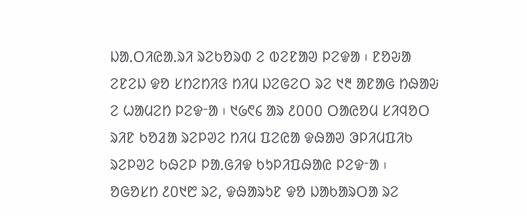ᱡᱟᱹᱛᱤᱭᱟᱹᱨᱤ ᱨᱮᱠᱚᱨᱰ ᱮ ᱵᱮᱱᱟᱣ ᱞᱮᱫᱟ ᱾ ᱱᱚᱶᱟ ᱮᱱᱮᱡ ᱫᱚ ᱥᱴᱮᱴᱤᱝ ᱴᱤᱢ ᱡᱮᱜᱮᱛ ᱨᱮ ᱑᱓ ᱟᱱᱟᱜ ᱴᱷᱟᱶ ᱮ ᱦᱟᱢᱮᱴ ᱞᱮᱫᱼᱟ ᱾ ᱑᱙᱖᱔ ᱟᱨ ᱒᱐᱐᱐ ᱛᱟᱭᱚᱢ ᱥᱤᱧᱚᱛ ᱨᱤᱱ ᱠᱚᱲᱟ ᱨᱮᱞᱣᱮ ᱴᱤᱢ ᱯᱮᱭᱟ ᱫᱷᱟᱣ ᱳᱞᱤᱢᱯᱤᱠ ᱨᱮᱞᱣᱮ ᱠᱷᱮᱞ ᱞᱟᱹᱜᱤᱫ ᱠᱩᱞᱤᱯᱷᱟᱭ ᱞᱮᱫᱼᱟ ᱾
ᱚᱜᱚᱥᱴ ᱒᱐᱑᱘ ᱨᱮ, ᱫᱷᱟᱨᱩᱱ ᱫᱚ ᱡᱟᱠᱟᱨᱛᱟ ᱨᱮ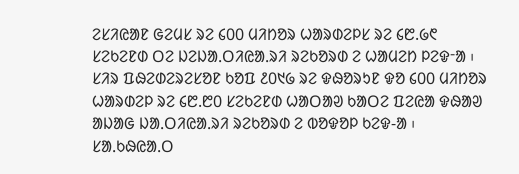ᱮᱥᱤᱭᱟᱱ ᱜᱮᱢᱥ ᱨᱮ ᱔᱐᱐ ᱢᱤᱴᱚᱨ ᱦᱟᱨᱰᱮᱞᱥ ᱨᱮ ᱔᱘.᱙᱖ ᱥᱮᱠᱮᱱᱰ ᱛᱮ ᱡᱮᱡᱟᱹᱛᱤᱭᱟᱹᱨᱤ ᱨᱮᱠᱚᱨᱰ ᱮ ᱦᱟᱢᱮᱴ ᱞᱮᱫᱼᱟ ᱾
ᱥᱤᱨ ᱯᱷᱮᱰᱮᱨᱮᱥᱚᱱ ᱠᱚᱯ ᱒᱐᱑᱙ ᱨᱮ ᱫᱷᱚᱨᱩᱱ ᱫᱚ ᱔᱐᱐ ᱢᱤᱴᱚᱨ ᱦᱟᱨᱰᱮᱞ ᱨᱮ ᱔᱘.᱘᱐ ᱥᱮᱠᱮᱱᱰ ᱦᱟᱛᱟᱣ ᱠᱟᱛᱮ ᱯᱮᱭᱟ ᱫᱷᱟᱣ ᱟᱡᱟᱜ ᱡᱟᱹᱛᱤᱭᱟᱹᱨᱤ ᱨᱮᱠᱚᱨᱰ ᱮ ᱵᱚᱫᱚᱞ ᱠᱮᱫ-ᱟ ᱾
ᱥᱟᱹᱠᱷᱭᱟᱹᱛ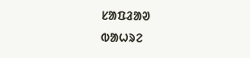ᱥᱟᱯᱲᱟᱣ
ᱵᱟᱦᱨᱮ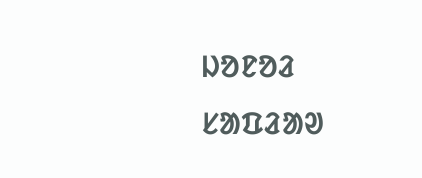ᱡᱚᱱᱚᱲ
ᱥᱟᱯᱲᱟᱣ